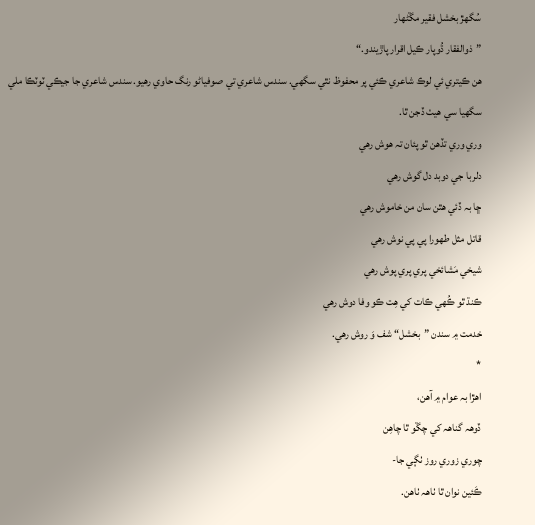سُگهڙ بخشل فقير مڱڻھار
”ذوالفقار ڌُوپار ڪيل اقرار پاڙيندو.“
هن ڪيتري ئي لوڪ شاعري ڪئي پر محفوظ نٿي سگهي. سندس شاعري تي صوفياڻو رنگ حاوي رهيو. سندس شاعري جا جيڪي ٽوٽڪا ملي سگهيا سي هيٺ ڏجن ٿا.
وري وري تڏهن ٿو پئان تہ هوش رهي
دلربا جي دوبد دل گوش رهي
ڇا بہ ڏئي هٿن سان من خاموش رهي
قاتل مثل طھورا پي پي نوش رهي
شيخي مَشائخي پري پري پوش رهي
ڪنڌ ٿو ڪُهي ڪات کي هِت ڪو وفا دوش رهي
خدمت ۾ سندن ”بخشل“ شف وَ روش رهي.
*
اهڙا بہ عوام ۾ آهن،
ڏوھہ گناھہ کي چڱو ٿا چاهِن
چوري زوري روز ٺڳي جا-
ڪَئين نوان ٿا ٺاھہ ٺاهن.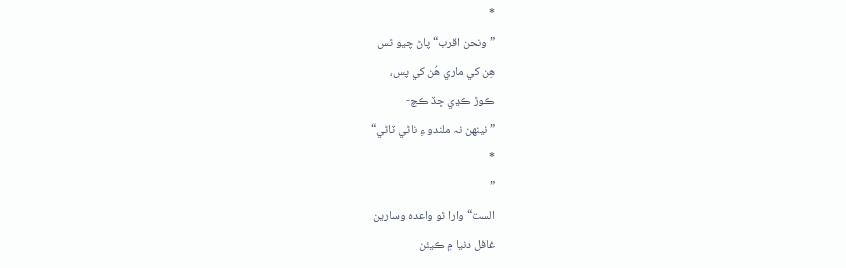*
”ونحن اقرب“ پاڻ چيو ٿس
هِن کي ماري هُن کي پس،
ڪوڙ ڪڍي ڇڏ ڪچ-
”نينھن نہ ملندو ءِ ناڻي ٽاڻي“
*
”
الست“ وارا ٿو واعدہ وسارين
غافل دنيا ۾ ڪيئن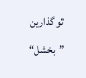ٿو گذارين
”بخشل“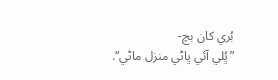بُري کان بچ-
”ڀُلي آئي ڀاڻي منزل ماڻي“.